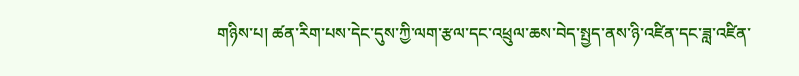གཉིས་པ། ཚན་རིག་པས་དེང་དུས་ཀྱི་ལག་རྩལ་དང་འཕྲུལ་ཆས་བེད་སྤྱད་ནས་ཉི་འཛིན་དང་ཟླ་འཛིན་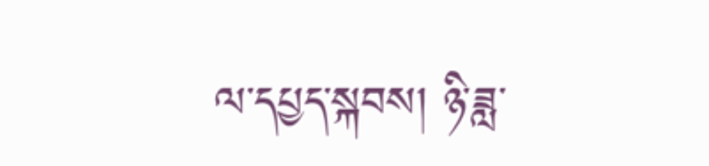ལ་དཔྱད་སྐབས། ཉི་ཟླ་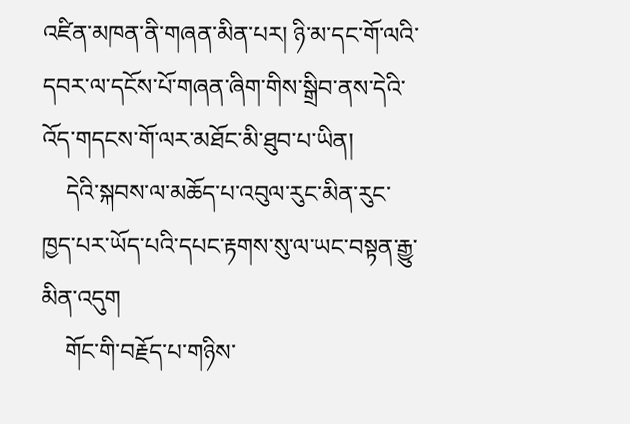འཛིན་མཁན་ནི་གཞན་མིན་པར། ཉི་མ་དང་གོ་ལའི་དབར་ལ་དངོས་པོ་གཞན་ཞིག་གིས་སྒྲིབ་ནས་དེའི་འོད་གདངས་གོ་ལར་མཐོང་མི་ཐུབ་པ་ཡིན།
    དེའི་སྐབས་ལ་མཆོད་པ་འབུལ་རུང་མིན་རུང་ཁྱད་པར་ཡོད་པའི་དཔང་རྟགས་སུ་ལ་ཡང་བསྟན་རྒྱུ་མིན་འདུག
    གོང་གི་བརྗོད་པ་གཉིས་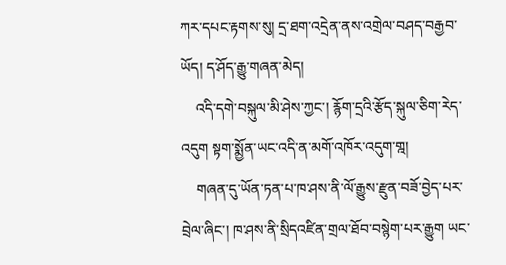ཀར་དཔང་རྟགས་སུ། དྲ་ཐག་འདྲེན་ནས་འགྲེལ་བཤད་བརྒྱབ་ཡོད། ད་ཤོད་རྒྱུ་གཞན་མེད།
    འདི་དགེ་བསྐུལ་མི་ཤེས་ཀྱང་། རྙོག་དྲའི་རྩོད་སྐུལ་ཅིག་རེད་འདུག སྟག་སྨྱོན་ཡང་འདི་ན་མགོ་འཁོར་འདུག་གྰ།
    གཞན་དུ་ཡོན་ཏན་པ་ཁ་ཤས་ནི་ལོ་རྒྱུས་རྫུན་བཟོ་བྱེད་པར་བྲེལ་ཞིང་། ཁ་ཤས་ནི་སྲིདའཛིན་གྲལ་ཐོབ་བསྙེག་པར་རྒྱུག ཡང་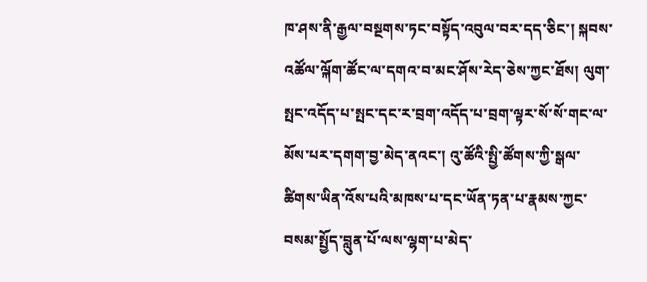ཁ་ཤས་ནི་རྒྱལ་བསྔགས་ཏང་བསྟོད་འབུལ་བར་དད་ཅིང་། སྐབས་འཚོལ་ལྐོག་ཚོང་ལ་དགའ་བ་མང་ཤོས་རེད་ཅེས་ཀྱང་ཐོས། ལུག་སྤང་འདོད་པ་སྤང་དང་ར་བྲག་འདོད་པ་བྲག་ལྟར་སོ་སོ་གང་ལ་མོས་པར་དགག་བྱ་མེད་ནའང་། འུ་ཚོའི་སྤྱི་ཚོགས་ཀྱི་སྒལ་ཚིགས་ཡིན་འོས་པའི་མཁས་པ་དང་ཡོན་ཏན་པ་རྣམས་ཀྱང་བསམ་སྤྱོད་བླུན་པོ་ལས་ལྷག་པ་མེད་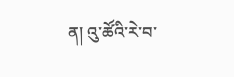ན། འུ་ཚོའི་རེ་བ་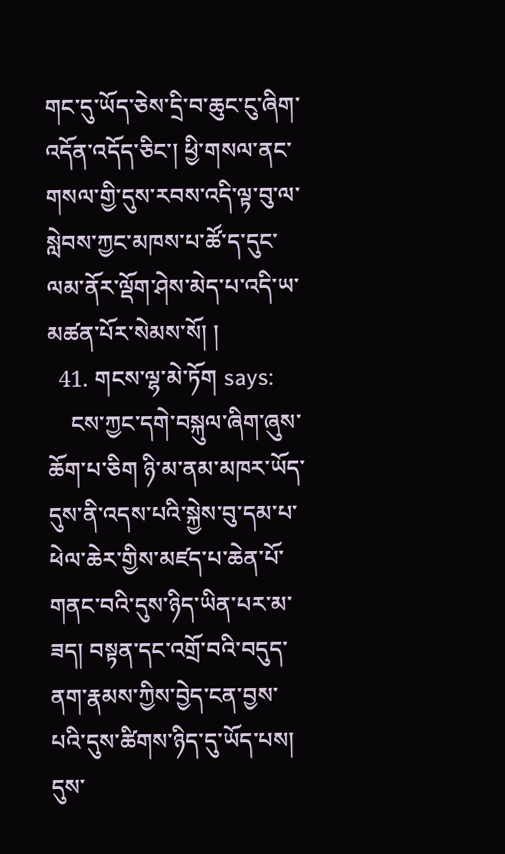གང་དུ་ཡོད་ཅེས་དྲི་བ་ཆུང་ངུ་ཞིག་འདོན་འདོད་ཅིང་། ཕྱི་གསལ་ནང་གསལ་གྱི་དུས་རབས་འདི་ལྟ་བུ་ལ་སླེབས་ཀྱང་མཁས་པ་ཚོ་ད་དུང་ལམ་ནོར་ལྡོག་ཤེས་མེད་པ་འདི་ཡ་མཚན་པོར་སེམས་སོ། །
  41. གངས་ལྷ་མེ་ཏོག says:
    ངས་ཀྱང་དགེ་བསྐུལ་ཞིག་ཞུས་ཆོག་པ་ཅིག ཉི་མ་ནམ་མཁར་ཡོད་དུས་ནི་འདས་པའི་སྐྱེས་བུ་དམ་པ་ཕེལ་ཆེར་གྱིས་མཛད་པ་ཆེན་པོ་གནང་བའི་དུས་ཉིད་ཡིན་པར་མ་ཟད། བསྟན་དང་འགྲོ་བའི་བདུད་ནག་རྣམས་ཀྱིས་བྱེད་ངན་བྱས་པའི་དུས་ཚིགས་ཉིད་དུ་ཡོད་པས། དུས་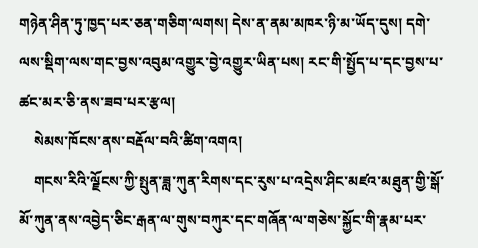གཉེན་ཤིན་ཏུ་ཁྱད་པར་ཅན་གཅིག་ལགས། དེས་ན་ནམ་མཁར་ཉི་མ་ཡོད་དུས། དགེ་ལས་སྡིག་ལས་གང་བྱས་འབུམ་འགྱུར་བྱེ་འགྱུར་ཡིན་པས། རང་གི་སྤྱོད་པ་དང་བྱས་པ་ཚང་མར་ཅི་ནས་ཟབ་པར་རྩལ།
    སེམས་ཁོངས་ནས་བརྡོལ་བའི་ཚིག་འགའ།
    གངས་རིའི་ལྗོངས་ཀྱི་སྤུན་ཟླ་ཀུན་རིགས་དང་རུས་པ་འདྲེས་ཤིང་མཛའ་མཐུན་གྱི་སྒོ་ མོ་ཀུན་ནས་འབྱེད་ཅིང་རྒན་ལ་གུས་བཀུར་དང་གཞོན་ལ་གཅེས་སྐྱོང་གི་རྣམ་པར་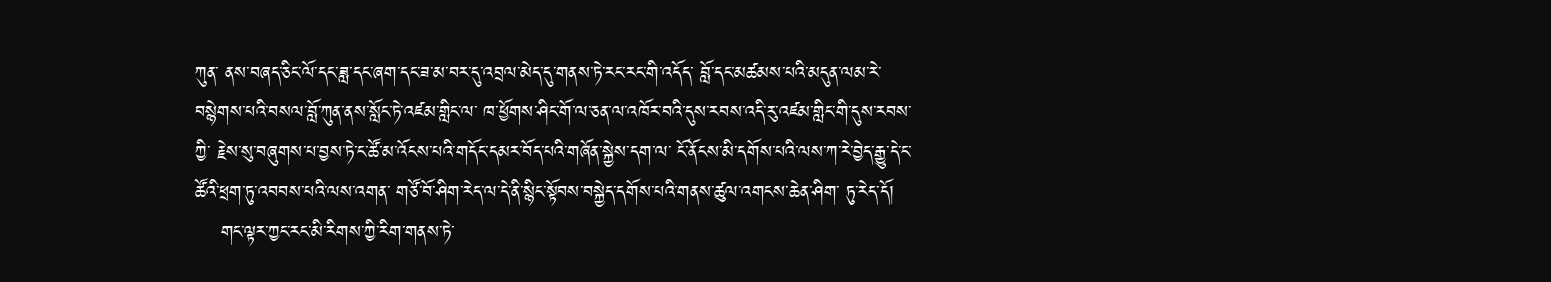ཀུན་ ནས་བཞད་ཅིང་ལོ་དང་ཟླ་དང་ཞག་དང་ཟ་མ་བར་དུ་འབྲལ་མེད་དུ་གནས་ཏེ་རང་རང་གི་འདོད་ བློ་དང་མཚམས་པའི་མདུན་ལམ་རེ་བསྙེགས་པའི་བསལ་བློ་ཀུན་ནས་སློང་ཏེ་འཛམ་གླིང་ལ་ ཁ་ཕྱོགས་ཤིང་གོ་ལ་ཅན་ལ་འཁོར་བའི་དུས་རབས་འདི་རུ་འཛམ་གླིང་གི་དུས་རབས་ཀྱི་ རྗེས་སུ་བཞུགས་པ་བྱས་ཏེ་ང་ཚོ་མ་འོངས་པའི་གདོང་དམར་བོད་པའི་གཞོན་སྐྱེས་དག་ལ་ ངོ་ནོངས་མི་དགོས་པའི་ལས་ཀ་རེ་བྱེད་རྒྱུ་དེ་ང་ཚོའི་ཕྲག་ཏུ་འབབས་པའི་ལས་འགན་ གཙོ་བོ་ཤིག་རེད་ལ་དེ་ནི་སྙིང་སྟོབས་བསྐྱེད་དགོས་པའི་གནས་ཚུལ་འགངས་ཆེན་ཤིག་ ཏུ་རེད་དོ།
    གང་ལྟར་ཀྱང་རང་མི་རིགས་ཀྱི་རིག་གནས་ཏེ་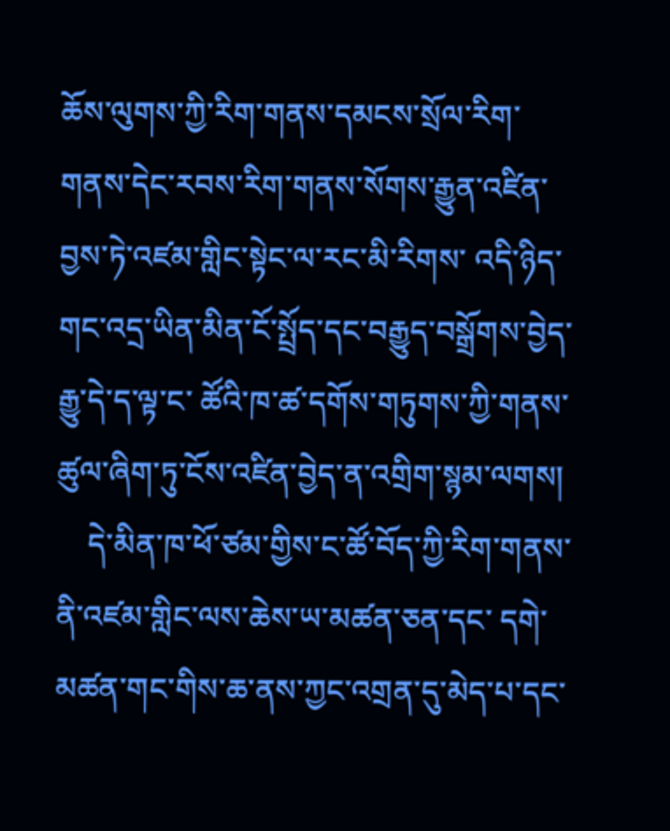ཆོས་ལུགས་ཀྱི་རིག་གནས་དམངས་སྲོལ་རིག་ གནས་དེང་རབས་རིག་གནས་སོགས་རྒྱུན་འཛིན་བྱས་ཏེ་འཛམ་གླིང་སྟེང་ལ་རང་མི་རིགས་ འདི་ཉིད་གང་འདྲ་ཡིན་མིན་ངོ་སྤྲོད་དང་བརྒྱུད་བསྒྲོགས་བྱེད་རྒྱུ་དེ་ད་ལྟ་ང་ ཚོའི་ཁ་ཚ་དགོས་གཏུགས་ཀྱི་གནས་ཚུལ་ཞིག་ཏུ་ངོས་འཛིན་བྱེད་ན་འགྲིག་སྙམ་ལགས།
    དེ་མིན་ཁ་ཕོ་ཙམ་གྱིས་ང་ཚོ་བོད་ཀྱི་རིག་གནས་ནི་འཛམ་གླིང་ལས་ཆེས་ཡ་མཚན་ཅན་དང་ དགེ་མཚན་གང་གིས་ཆ་ནས་ཀྱང་འགྲན་དུ་མེད་པ་དང་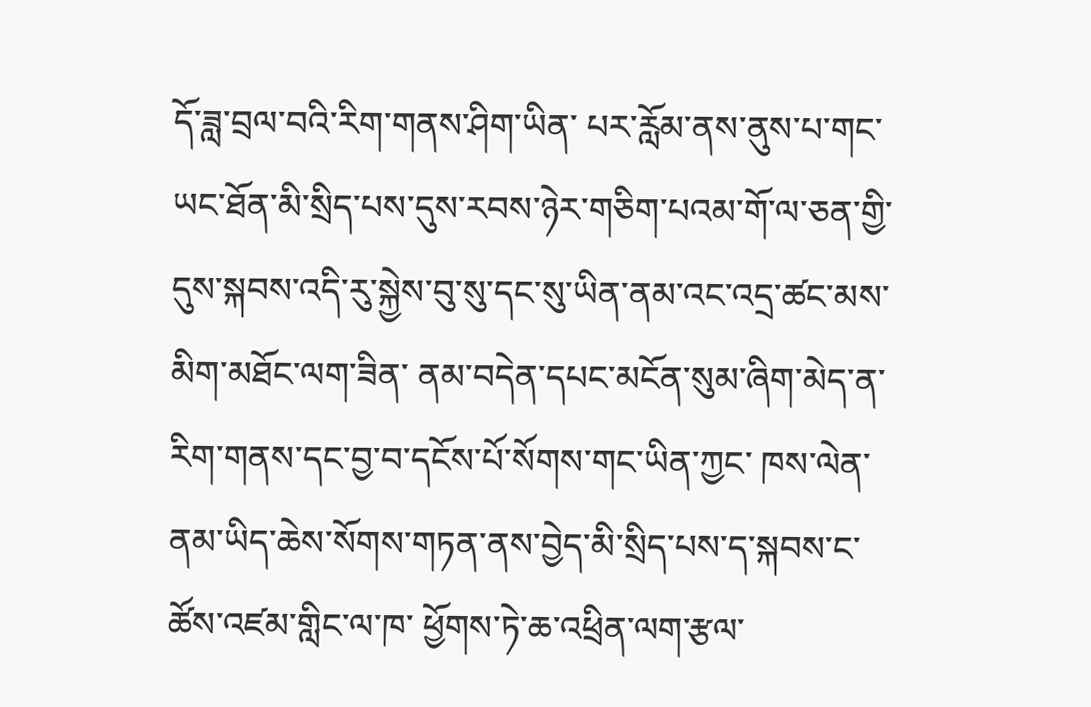དོ་ཟླ་བྲལ་བའི་རིག་གནས་ཤིག་ཡིན་ པར་རློམ་ནས་ནུས་པ་གང་ཡང་ཐོན་མི་སྲིད་པས་དུས་རབས་ཉེར་གཅིག་པའམ་གོ་ལ་ཅན་གྱི་ དུས་སྐབས་འདི་རུ་སྐྱེས་བུ་སུ་དང་སུ་ཡིན་ནམ་འང་འདྲ་ཚང་མས་མིག་མཐོང་ལག་ཟིན་ ནམ་བདེན་དཔང་མངོན་སུམ་ཞིག་མེད་ན་རིག་གནས་དང་བྱ་བ་དངོས་པོ་སོགས་གང་ཡིན་ཀྱང་ ཁས་ལེན་ནམ་ཡིད་ཆེས་སོགས་གཏན་ནས་བྱེད་མི་སྲིད་པས་ད་སྐབས་ང་ཚོས་འཛམ་གླིང་ལ་ཁ་ ཕྱོགས་ཏེ་ཆ་འཕྲིན་ལག་རྩལ་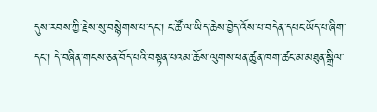དུས་རབས་ཀྱི་རྗེས་སུ་བསྙེགས་པ་དང་། ང་ཚོ་ལ་ཡིད་ཆེས་བྱེད་འོས་པ་བདེན་དཔང་ཡོད་པ་ཞིག་དང་། དེ་བཞིན་གངས་ཅན་བོད་པའི་བསྟན་པའམ་ཆོས་ལུགས་ཕན་ཚུན་ཁག་ཚང་མ་མཐུན་སྒྲིལ་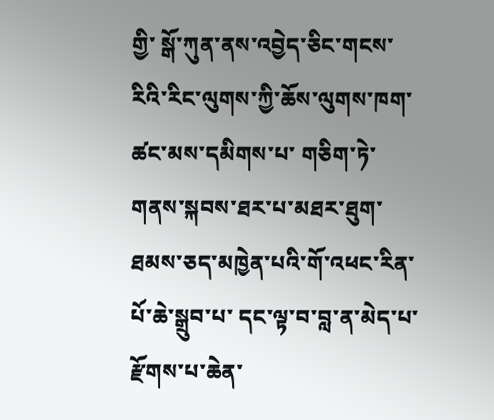གྱི་ སྒོ་ཀུན་ནས་འབྱེད་ཅིང་གངས་རིའི་རིང་ལུགས་ཀྱི་ཆོས་ལུགས་ཁག་ཚང་མས་དམིགས་པ་ གཅིག་ཏེ་གནས་སྐབས་ཐར་པ་མཐར་ཐུག་ཐམས་ཅད་མཁྱེན་པའི་གོ་འཕང་རིན་པོ་ཆེ་སྒྲུབ་པ་ དང་ལྟ་བ་བླ་ན་མེད་པ་རྫོགས་པ་ཆེན་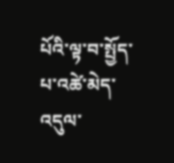པོའི་ལྟ་བ་སྤྱོད་པ་འཚེ་མེད་འདུལ་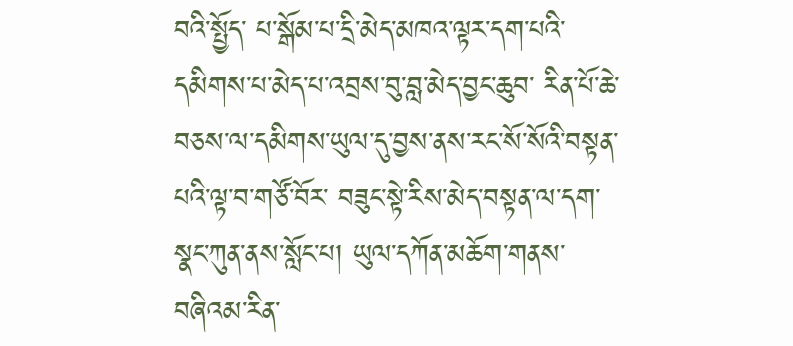བའི་སྤྱོད་ པ་སྒོམ་པ་དྲི་མེད་མཁའ་ལྟར་དག་པའི་དམིགས་པ་མེད་པ་འབྲས་བུ་བླ་མེད་བྱང་ཆུབ་ རིན་པོ་ཆེ་བཅས་ལ་དམིགས་ཡུལ་དུ་བྱས་ནས་རང་སོ་སོའི་བསྟན་པའི་ལྟ་བ་གཙོ་བོར་ བཟུང་སྟེ་རིས་མེད་བསྟན་ལ་དག་སྣང་ཀུན་ནས་སློང་པ། ཡུལ་དཀོན་མཆོག་གནས་བཞིའམ་རིན་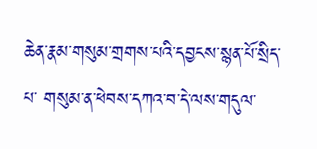ཆེན་རྣམ་གསུམ་གྲགས་པའི་དབྱངས་སྙན་པོ་སྲིད་པ་ གསུམ་ན་ཕེབས་དཀའ་བ་དེ་ལས་གདུལ་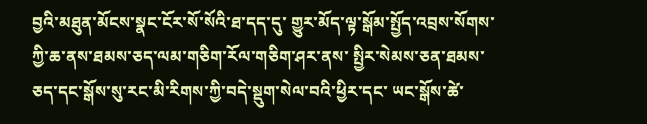བྱའི་མཐུན་མོངས་སྣང་ངོར་སོ་སོའི་ཐ་དད་དུ་ གྱུར་མོད་ལྟ་སྒོམ་སྤྱོད་འབྲས་སོགས་ཀྱི་ཆ་ནས་ཐམས་ཅད་ལམ་གཅིག་རོལ་གཅིག་ཤར་ནས་ སྤྱིར་སེམས་ཅན་ཐམས་ཅད་དང་སྒོས་སུ་རང་མི་རིགས་ཀྱི་བདེ་སྡུག་སེལ་བའི་ཕྱིར་དང་ ཡང་སྒོས་ཚེ་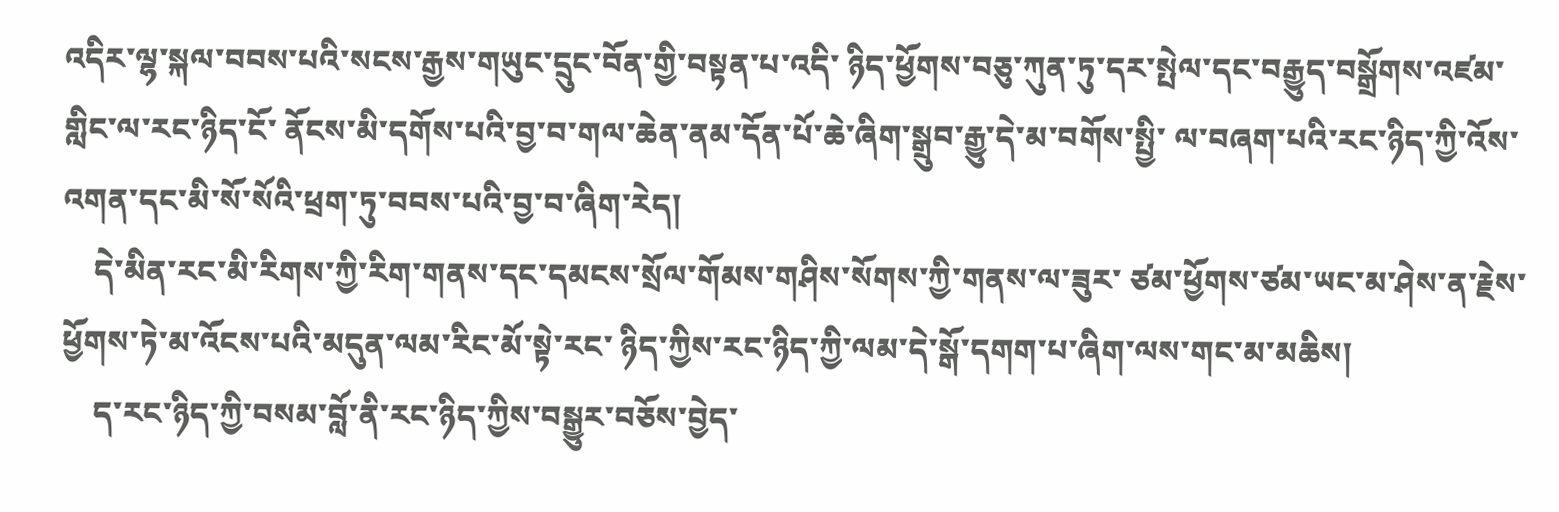འདིར་ལྷ་སྐལ་བབས་པའི་སངས་རྒྱས་གཡུང་དྲུང་བོན་གྱི་བསྟན་པ་འདི་ ཉིད་ཕྱོགས་བཅུ་ཀུན་ཏུ་དར་སྤེལ་དང་བརྒྱུད་བསྒྲོགས་འཛམ་གླིང་ལ་རང་ཉིད་ངོ་ ནོངས་མི་དགོས་པའི་བྱ་བ་གལ་ཆེན་ནམ་དོན་པོ་ཆེ་ཞིག་སྒྲུབ་རྒྱུ་དེ་མ་བགོས་སྤྱི་ ལ་བཞག་པའི་རང་ཉིད་ཀྱི་འོས་འགན་དང་མི་སོ་སོའི་ཕྲག་ཏུ་བབས་པའི་བྱ་བ་ཞིག་རེད།
    དེ་མིན་རང་མི་རིགས་ཀྱི་རིག་གནས་དང་དམངས་སྲོལ་གོམས་གཤིས་སོགས་ཀྱི་གནས་ལ་ཟུར་ ཙམ་ཕྱོགས་ཙམ་ཡང་མ་ཤེས་ན་རྗེས་ཕྱོགས་ཏེ་མ་འོངས་པའི་མདུན་ལམ་རིང་མོ་སྟེ་རང་ ཉིད་ཀྱིས་རང་ཉིད་ཀྱི་ལམ་དེ་སྒོ་དགག་པ་ཞིག་ལས་གང་མ་མཆིས།
    ད་རང་ཉིད་ཀྱི་བསམ་བློ་ནི་རང་ཉིད་ཀྱིས་བསྒྱུར་བཅོས་བྱེད་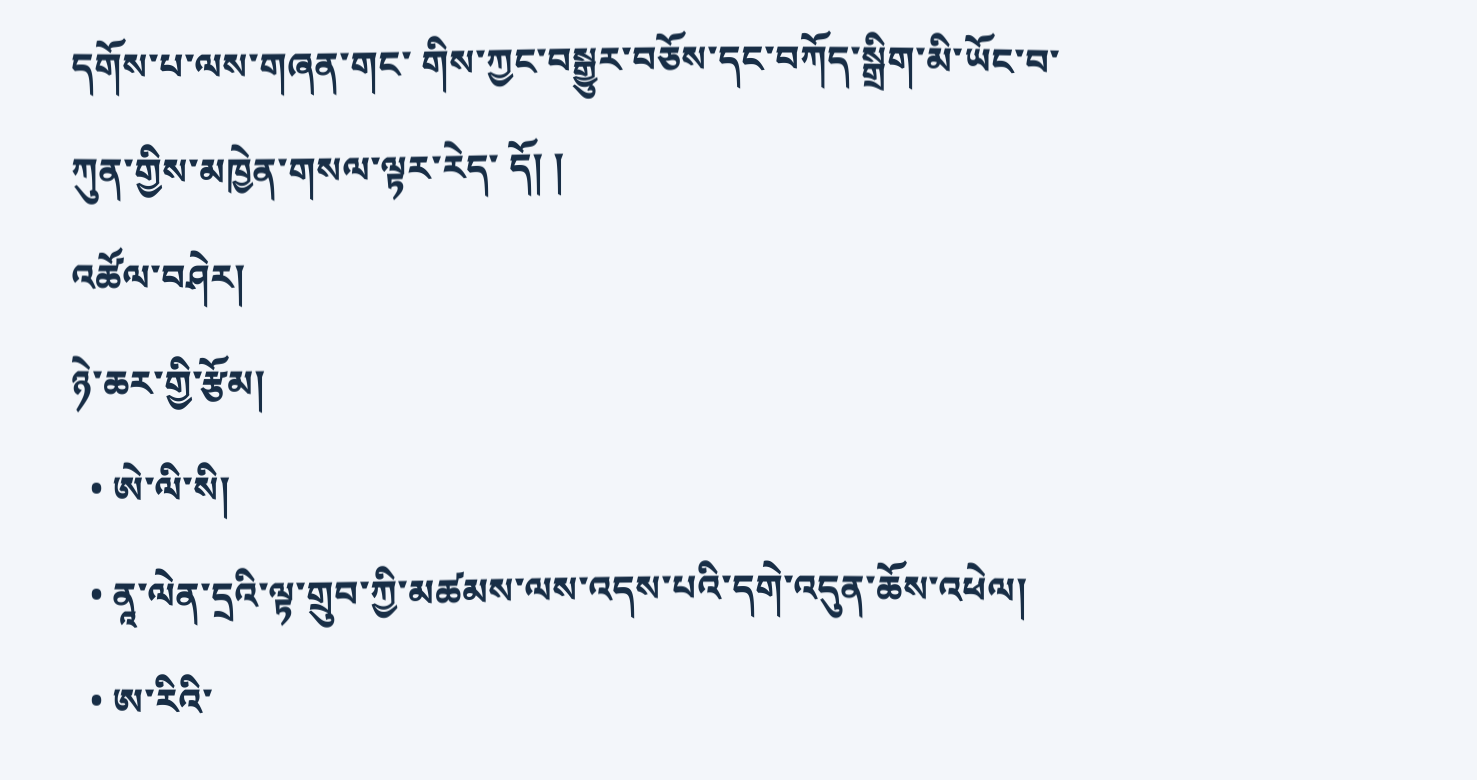དགོས་པ་ལས་གཞན་གང་ གིས་ཀྱང་བསྒྱུར་བཅོས་དང་བཀོད་སྒྲིག་མི་ཡོང་བ་ཀུན་གྱིས་མཁྱེན་གསལ་ལྟར་རེད་ དོ། །
འཚོལ་བཤེར།
ཉེ་ཆར་གྱི་རྩོམ།
  • ཨེ་ལི་སི།
  • ནཱ་ལེན་དྲའི་ལྟ་གྲུབ་ཀྱི་མཚམས་ལས་འདས་པའི་དགེ་འདུན་ཆོས་འཕེལ།
  • ཨ་རིའི་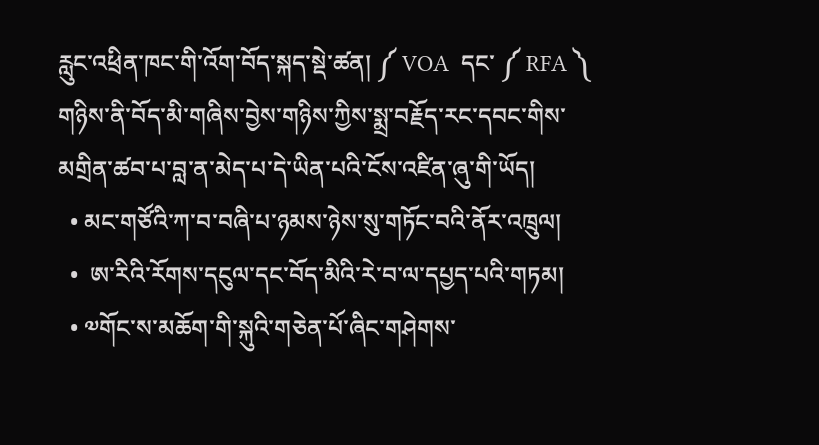རླུང་འཕྲིན་ཁང་གི་འོག་བོད་སྐད་སྡེ་ཚན། ༼ VOA  དང་ ༼ RFA ༽ གཉིས་ནི་བོད་མི་གཞིས་བྱེས་གཉིས་ཀྱིས་སྨྲ་བརྗོད་རང་དབང་གིས་མགྲིན་ཚབ་པ་བླ་ན་མེད་པ་དེ་ཡིན་པའི་ངོས་འཛིན་ཞུ་གི་ཡོད།
  • མང་གཙོའི་ཀ་བ་བཞི་པ་ཉམས་ཉེས་སུ་གཏོང་བའི་ནོར་འཁྲུལ།
  •  ཨ་རིའི་རོགས་དངུལ་དང་བོད་མིའི་རེ་བ་ལ་དཔྱད་པའི་གཏམ།
  • ༧གོང་ས་མཆོག་གི་སྐུའི་གཅེན་པོ་ཞིང་གཤེགས་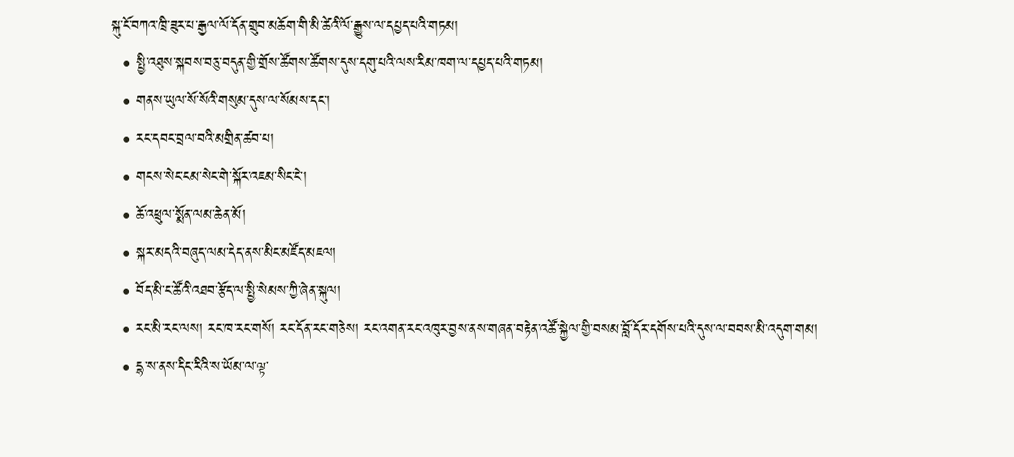སྐུ་ངོ་བཀའ་ཁྲི་ཟུར་པ་རྒྱལ་ལོ་དོན་གྲུབ་མཆོག་གི་མི་ཚེའི་ལོ་རྒྱུས་ལ་དཔྱད་པའི་གཏམ།
  • སྤྱི་འཐུས་སྐབས་བཅུ་བདུན་གྱི་གྲོས་ཚོགས་ཚོགས་དུས་དགུ་པའི་ལས་རིམ་ཁག་ལ་དཔྱད་པའི་གཏམ།
  • གནས་ཡུལ་སོ་སོའི་གསུམ་དུས་ལ་སོམས་དང་།
  • རང་དབང་བྲལ་བའི་མགྲིན་ཚབ་པ།
  • གངས་སེང་ངམ་སེང་གེ་སྐོར་འཇམ་སིང་ངེ་།
  • ཆོ་འཕྲུལ་སྨོན་ལམ་ཆེན་མོ།
  • སྐར་མདའི་བཞུད་ལམ་དེད་ནས་མིང་མཛོད་མཇལ།
  • བོད་མི་ང་ཚོའི་འཐབ་རྩོད་ལ་སྤྱི་སེམས་ཀྱི་ཞེན་སྐུལ།
  • རང་མི་རང་ལས། རང་ཁ་རང་གསོ། རང་དོན་རང་གཅེས། རང་འགན་རང་འཁུར་བྱས་ནས་གཞན་བརྟེན་འཚོ་སྐྱེལ་གྱི་བསམ་བློ་དོར་དགོས་པའི་དུས་ལ་བབས་མི་འདུག་གམ།
  • དྷ་ས་ནས་དིང་རིའི་ས་ཡོམ་ལ་ལྟ་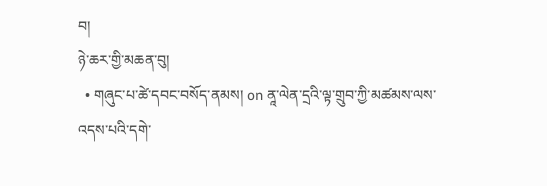བ།
ཉེ་ཆར་གྱི་མཆན་བུ།
  • གཞུང་པ་ཚེ་དབང་བསོད་ནམས། on ནཱ་ལེན་དྲའི་ལྟ་གྲུབ་ཀྱི་མཚམས་ལས་འདས་པའི་དགེ་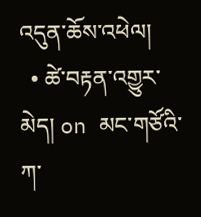འདུན་ཆོས་འཕེལ།
  • ཚེ་བརྟན་འགྱུར་མེད། on མང་གཙོའི་ཀ་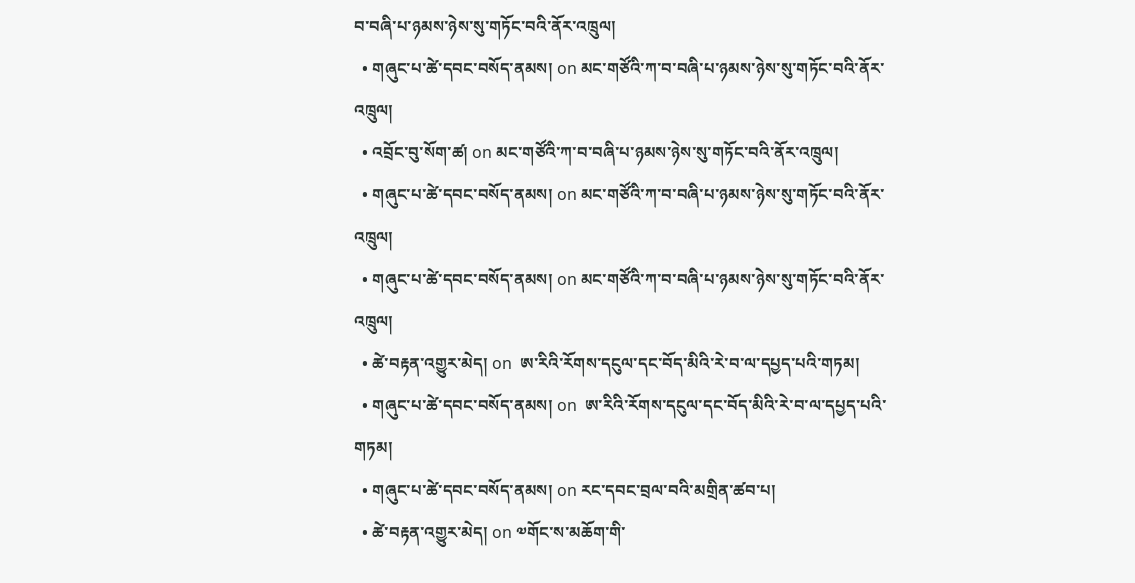བ་བཞི་པ་ཉམས་ཉེས་སུ་གཏོང་བའི་ནོར་འཁྲུལ།
  • གཞུང་པ་ཚེ་དབང་བསོད་ནམས། on མང་གཙོའི་ཀ་བ་བཞི་པ་ཉམས་ཉེས་སུ་གཏོང་བའི་ནོར་འཁྲུལ།
  • འབྲོང་བུ་སོག་ཚ། on མང་གཙོའི་ཀ་བ་བཞི་པ་ཉམས་ཉེས་སུ་གཏོང་བའི་ནོར་འཁྲུལ།
  • གཞུང་པ་ཚེ་དབང་བསོད་ནམས། on མང་གཙོའི་ཀ་བ་བཞི་པ་ཉམས་ཉེས་སུ་གཏོང་བའི་ནོར་འཁྲུལ།
  • གཞུང་པ་ཚེ་དབང་བསོད་ནམས། on མང་གཙོའི་ཀ་བ་བཞི་པ་ཉམས་ཉེས་སུ་གཏོང་བའི་ནོར་འཁྲུལ།
  • ཚེ་བརྟན་འགྱུར་མེད། on  ཨ་རིའི་རོགས་དངུལ་དང་བོད་མིའི་རེ་བ་ལ་དཔྱད་པའི་གཏམ།
  • གཞུང་པ་ཚེ་དབང་བསོད་ནམས། on  ཨ་རིའི་རོགས་དངུལ་དང་བོད་མིའི་རེ་བ་ལ་དཔྱད་པའི་གཏམ།
  • གཞུང་པ་ཚེ་དབང་བསོད་ནམས། on རང་དབང་བྲལ་བའི་མགྲིན་ཚབ་པ།
  • ཚེ་བརྟན་འགྱུར་མེད། on ༧གོང་ས་མཆོག་གི་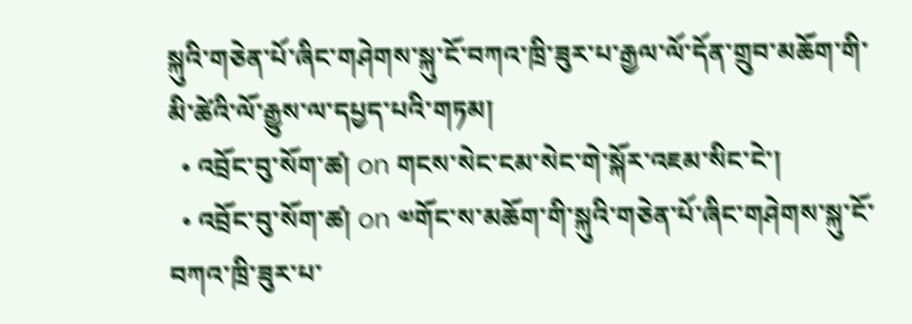སྐུའི་གཅེན་པོ་ཞིང་གཤེགས་སྐུ་ངོ་བཀའ་ཁྲི་ཟུར་པ་རྒྱལ་ལོ་དོན་གྲུབ་མཆོག་གི་མི་ཚེའི་ལོ་རྒྱུས་ལ་དཔྱད་པའི་གཏམ།
  • འབྲོང་བུ་སོག་ཚ། on གངས་སེང་ངམ་སེང་གེ་སྐོར་འཇམ་སིང་ངེ་།
  • འབྲོང་བུ་སོག་ཚ། on ༧གོང་ས་མཆོག་གི་སྐུའི་གཅེན་པོ་ཞིང་གཤེགས་སྐུ་ངོ་བཀའ་ཁྲི་ཟུར་པ་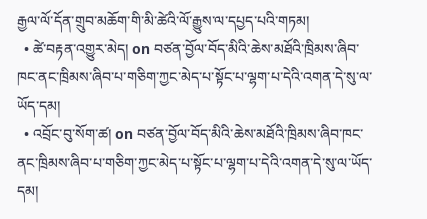རྒྱལ་ལོ་དོན་གྲུབ་མཆོག་གི་མི་ཚེའི་ལོ་རྒྱུས་ལ་དཔྱད་པའི་གཏམ།
  • ཚེ་བརྟན་འགྱུར་མེད། on བཙན་བྱོལ་བོད་མིའི་ཆེས་མཐོའི་ཁྲིམས་ཞིབ་ཁང་ནང་ཁྲིམས་ཞིབ་པ་གཅིག་ཀྱང་མེད་པ་སྟོང་པ་ལྷག་པ་དེའི་འགན་དེ་སུ་ལ་ཡོད་དམ།
  • འབྲོང་བུ་སོག་ཚ། on བཙན་བྱོལ་བོད་མིའི་ཆེས་མཐོའི་ཁྲིམས་ཞིབ་ཁང་ནང་ཁྲིམས་ཞིབ་པ་གཅིག་ཀྱང་མེད་པ་སྟོང་པ་ལྷག་པ་དེའི་འགན་དེ་སུ་ལ་ཡོད་དམ།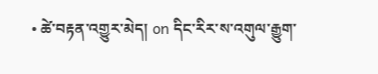• ཚེ་བརྟན་འགྱུར་མེད། on དིང་རིར་ས་འགུལ་རྒྱུག་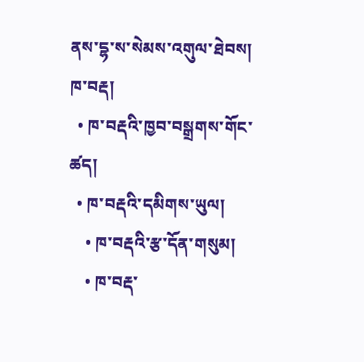ནས་དྷ་ས་སེམས་འགུལ་ཐེབས།
ཁ་བརྡ།
  • ཁ་བརྡའི་ཁྱབ་བསྒྲགས་གོང་ཚད།
  • ཁ་བརྡའི་དམིགས་ཡུལ།
    • ཁ་བརྡའི་རྩ་དོན་གསུམ།
    • ཁ་བརྡ་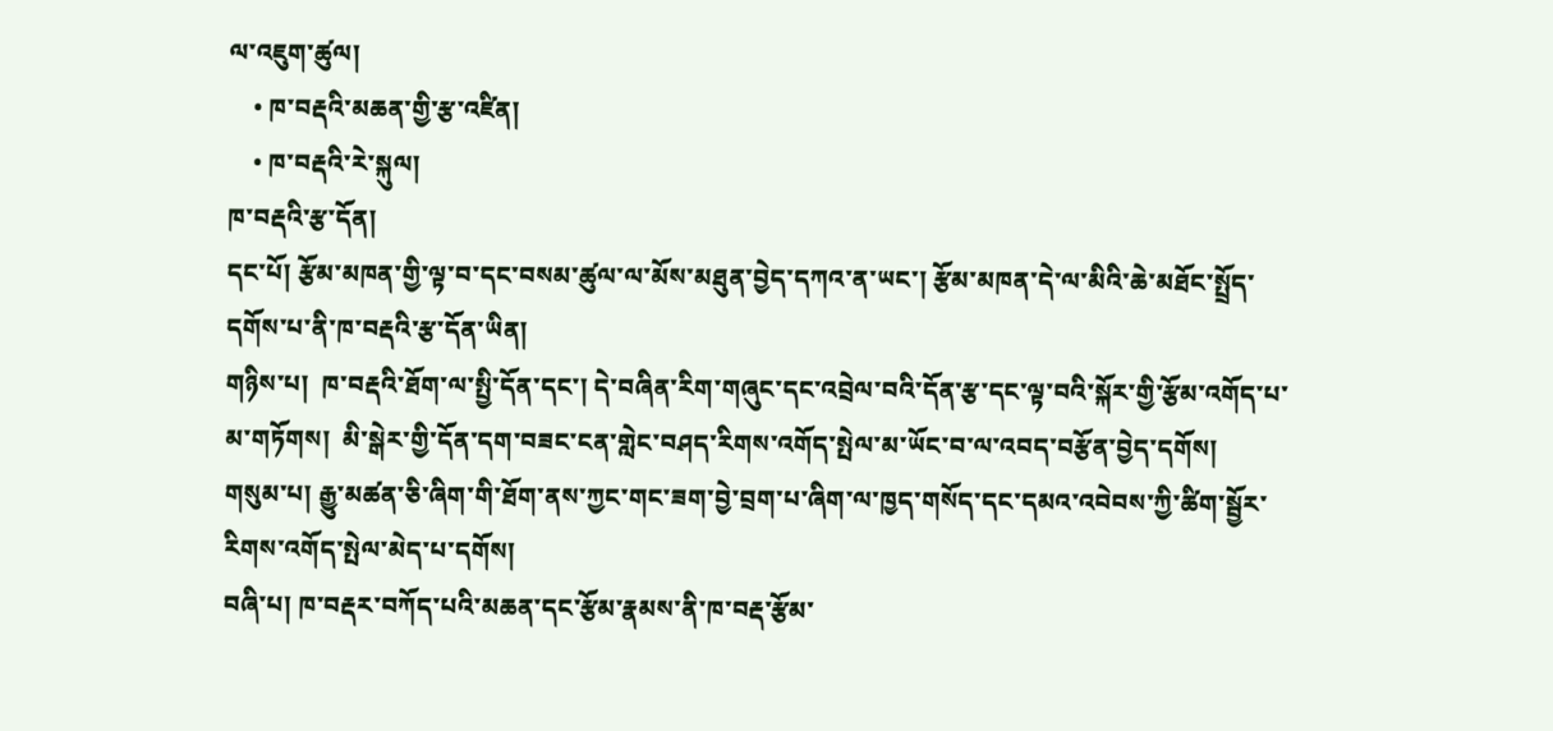ལ་འཇུག་ཚུལ།
    • ཁ་བརྡའི་མཆན་གྱི་རྩ་འཛིན།
    • ཁ་བརྡའི་རེ་སྐུལ།
ཁ་བརྡའི་རྩ་དོན།
དང་པོ། རྩོམ་མཁན་གྱི་ལྟ་བ་དང་བསམ་ཚུལ་ལ་མོས་མཐུན་བྱེད་དཀའ་ན་ཡང་། རྩོམ་མཁན་དེ་ལ་མིའི་ཆེ་མཐོང་སྤྲོད་དགོས་པ་ནི་ཁ་བརྡའི་རྩ་དོན་ཡིན།
གཉིས་པ།  ཁ་བརྡའི་ཐོག་ལ་སྤྱི་དོན་དང་། དེ་བཞིན་རིག་གཞུང་དང་འབྲེལ་བའི་དོན་རྩ་དང་ལྟ་བའི་སྐོར་གྱི་རྩོམ་འགོད་པ་མ་གཏོགས།  མི་སྒེར་གྱི་དོན་དག་བཟང་ངན་གླེང་བཤད་རིགས་འགོད་སྤེལ་མ་ཡོང་བ་ལ་འབད་བརྩོན་བྱེད་དགོས།
གསུམ་པ། རྒྱུ་མཚན་ཅི་ཞིག་གི་ཐོག་ནས་ཀྱང་གང་ཟག་བྱེ་བྲག་པ་ཞིག་ལ་ཁྱད་གསོད་དང་དམའ་འབེབས་ཀྱི་ཚིག་སྦྱོར་རིགས་འགོད་སྤེལ་མེད་པ་དགོས།
བཞི་པ། ཁ་བརྡར་བཀོད་པའི་མཆན་དང་རྩོམ་རྣམས་ནི་ཁ་བརྡ་རྩོམ་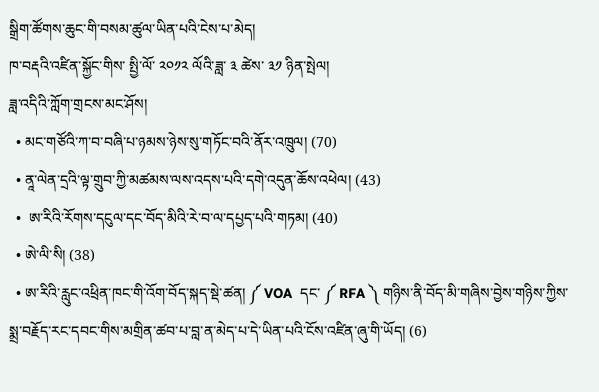སྒྲིག་ཚོགས་ཆུང་གི་བསམ་ཚུལ་ཡིན་པའི་ངེས་པ་མེད།
ཁ་བརྡའི་འཛིན་སྐྱོང་གིས་ སྤྱི་ལོ་ ༢༠༡༢ ལོའི་ཟླ་ ༣ ཚེས་ ༣༡ ཉིན་སྤེལ།
ཟླ་འདིའི་ཀློག་གྲངས་མང་ཤོས།
  • མང་གཙོའི་ཀ་བ་བཞི་པ་ཉམས་ཉེས་སུ་གཏོང་བའི་ནོར་འཁྲུལ། (70)
  • ནཱ་ལེན་དྲའི་ལྟ་གྲུབ་ཀྱི་མཚམས་ལས་འདས་པའི་དགེ་འདུན་ཆོས་འཕེལ། (43)
  •  ཨ་རིའི་རོགས་དངུལ་དང་བོད་མིའི་རེ་བ་ལ་དཔྱད་པའི་གཏམ། (40)
  • ཨེ་ལི་སི། (38)
  • ཨ་རིའི་རླུང་འཕྲིན་ཁང་གི་འོག་བོད་སྐད་སྡེ་ཚན། ༼ VOA  དང་ ༼ RFA ༽ གཉིས་ནི་བོད་མི་གཞིས་བྱེས་གཉིས་ཀྱིས་སྨྲ་བརྗོད་རང་དབང་གིས་མགྲིན་ཚབ་པ་བླ་ན་མེད་པ་དེ་ཡིན་པའི་ངོས་འཛིན་ཞུ་གི་ཡོད། (6)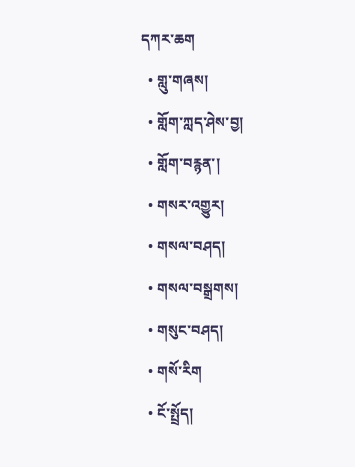དཀར་ཆག
  • གླུ་གཞས།
  • གློག་ཀླད་ཤེས་བྱ།
  • གློག་བརྙན་།
  • གསར་འགྱུར།
  • གསལ་བཤད།
  • གསལ་བསྒྲགས།
  • གསུང་བཤད།
  • གསོ་རིག
  • ངོ་སྤྲོད།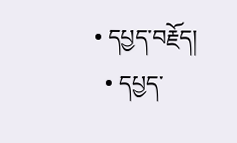• དཔྱད་བརྗོད།
  • དཔྱད་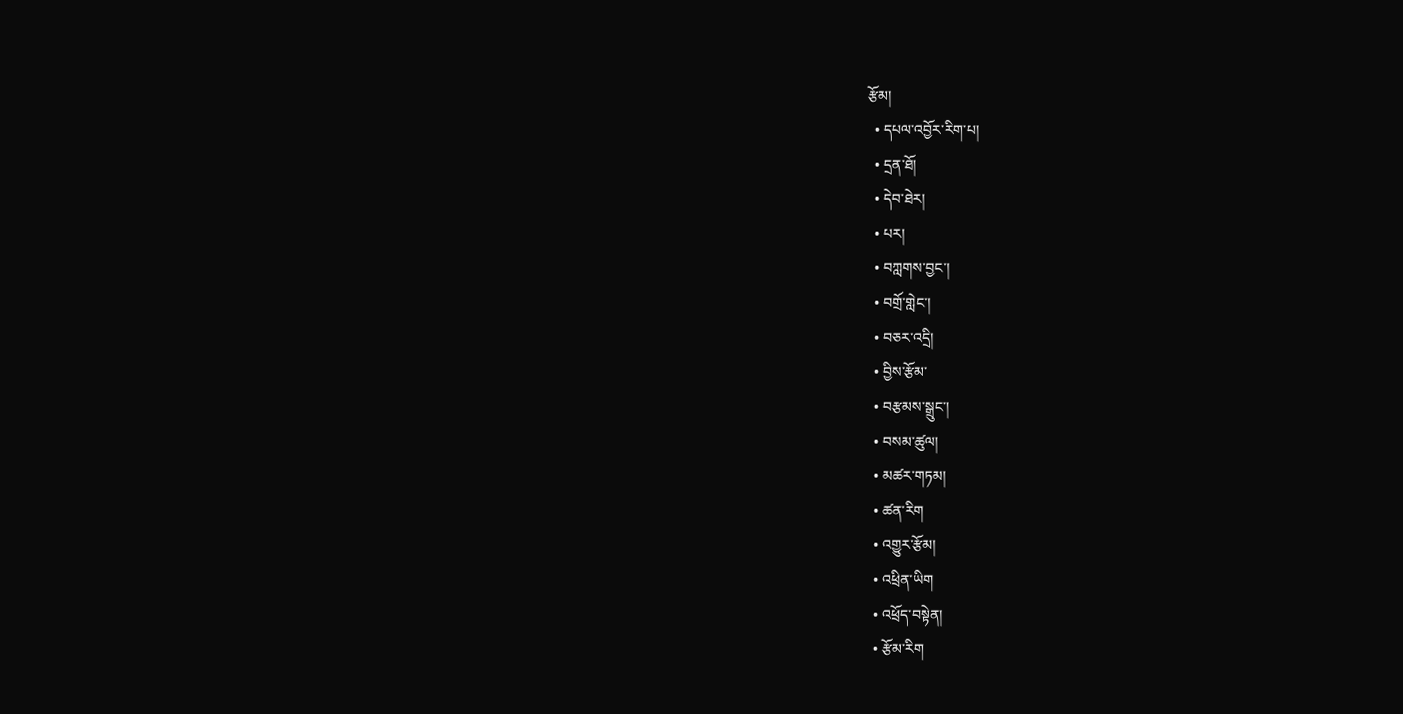རྩོམ།
  • དཔལ་འབྱོར་རིག་པ།
  • དྲན་ཐོ།
  • དེབ་ཐེར།
  • པར།
  • བཀླགས་བྱང་།
  • བགྲོ་གླེང་།
  • བཅར་འདྲི།
  • བྱིས་རྩོམ་
  • བརྩམས་སྒྲུང་།
  • བསམ་ཚུལ།
  • མཚར་གཏམ།
  • ཚན་རིག
  • འགྱུར་རྩོམ།
  • འཕྲིན་ཡིག
  • འཕྲོད་བསྟེན།
  • རྩོམ་རིག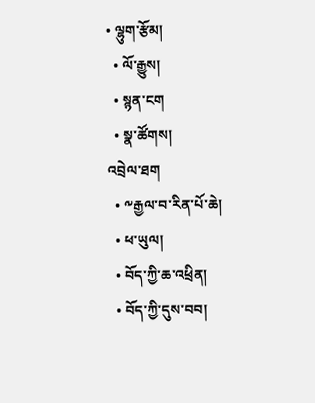• ལྷུག་རྩོམ།
  • ལོ་རྒྱུས།
  • སྙན་ངག
  • སྣ་ཚོགས།
འབྲེལ་ཐག
  • ༸རྒྱལ་བ་རིན་པོ་ཆེ།
  • ཕ་ཡུལ།
  • བོད་ཀྱི་ཆ་འཕྲིན།
  • བོད་ཀྱི་དུས་བབ།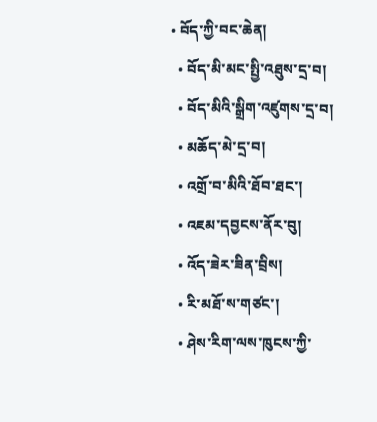• བོད་ཀྱི་བང་ཆེན།
  • བོད་མི་མང་སྤྱི་འཐུས་དྲ་བ།
  • བོད་མིའི་སྒྲིག་འཛུགས་དྲ་བ།
  • མཆོད་མེ་དྲ་བ།
  • འགྲོ་བ་མིའི་ཐོབ་ཐང་།
  • འཇམ་དབྱངས་ནོར་བུ།
  • འོད་ཟེར་ཟིན་བྲིས།
  • རི་མཐོ་ས་གཙང་།
  • ཤེས་རིག་ལས་ཁུངས་ཀྱི་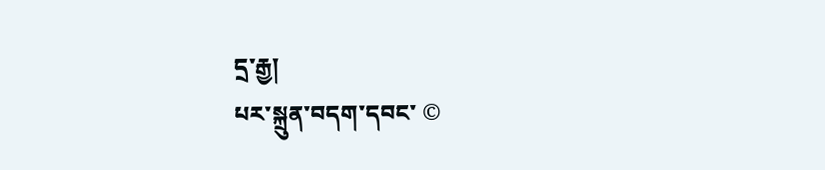དྲ་རྒྱ།
པར་སྐྲུན་བདག་དབང་ ©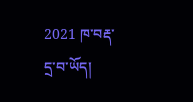2021 ཁ་བརྡ་དྲ་བ་ཡོད།